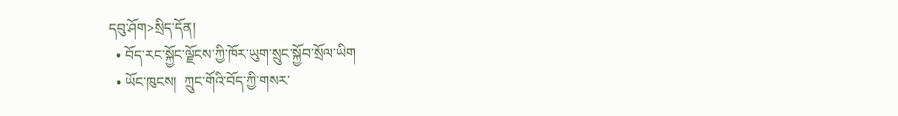དབུ་ཤོག>སྲིད་དོན།
  • བོད་རང་སྐྱོང་ལྗོངས་ཀྱི་ཁོར་ཡུག་སྲུང་སྐྱོབ་སྲོལ་ཡིག
  • ཡོང་ཁུངས།  ཀྲུང་གོའི་བོད་ཀྱི་གསར་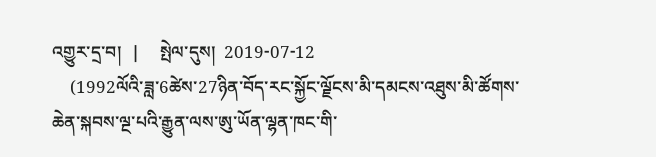འགྱུར་དྲ་བ།   |     སྤེལ་དུས།  2019-07-12
    (1992ལོའི་ཟླ་6ཚེས་27ཉིན་བོད་རང་སྐྱོང་ལྗོངས་མི་དམངས་འཐུས་མི་ཚོགས་ཆེན་སྐབས་ལྔ་པའི་རྒྱུན་ལས་ཨུ་ཡོན་ལྷན་ཁང་གི་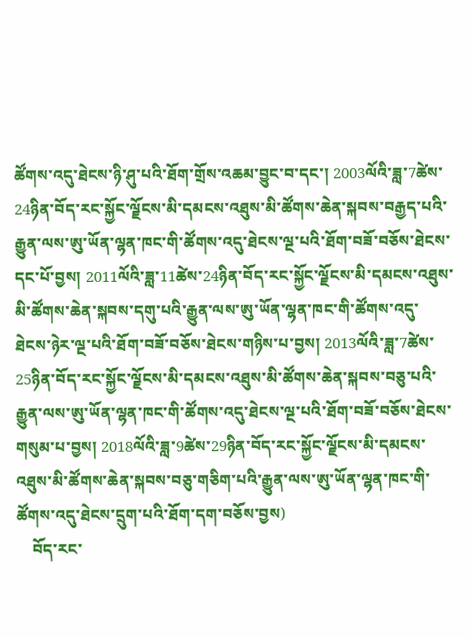ཚོགས་འདུ་ཐེངས་ཉི་ཤུ་པའི་ཐོག་གྲོས་འཆམ་བྱུང་བ་དང་། 2003ལོའི་ཟླ་7ཚེས་24ཉིན་བོད་རང་སྐྱོང་ལྗོངས་མི་དམངས་འཐུས་མི་ཚོགས་ཆེན་སྐབས་བརྒྱད་པའི་རྒྱུན་ལས་ཨུ་ཡོན་ལྷན་ཁང་གི་ཚོགས་འདུ་ཐེངས་ལྔ་པའི་ཐོག་བཟོ་བཅོས་ཐེངས་དང་པོ་བྱས། 2011ལོའི་ཟླ་11ཚེས་24ཉིན་བོད་རང་སྐྱོང་ལྗོངས་མི་དམངས་འཐུས་མི་ཚོགས་ཆེན་སྐབས་དགུ་པའི་རྒྱུན་ལས་ཨུ་ཡོན་ལྷན་ཁང་གི་ཚོགས་འདུ་ཐེངས་ཉེར་ལྔ་པའི་ཐོག་བཟོ་བཅོས་ཐེངས་གཉིས་པ་བྱས། 2013ལོའི་ཟླ་7ཚེས་25ཉིན་བོད་རང་སྐྱོང་ལྗོངས་མི་དམངས་འཐུས་མི་ཚོགས་ཆེན་སྐབས་བཅུ་པའི་རྒྱུན་ལས་ཨུ་ཡོན་ལྷན་ཁང་གི་ཚོགས་འདུ་ཐེངས་ལྔ་པའི་ཐོག་བཟོ་བཅོས་ཐེངས་གསུམ་པ་བྱས། 2018ལོའི་ཟླ་9ཚེས་29ཉིན་བོད་རང་སྐྱོང་ལྗོངས་མི་དམངས་འཐུས་མི་ཚོགས་ཆེན་སྐབས་བཅུ་གཅིག་པའི་རྒྱུན་ལས་ཨུ་ཡོན་ལྷན་ཁང་གི་ཚོགས་འདུ་ཐེངས་དྲུག་པའི་ཐོག་དག་བཅོས་བྱས)
    བོད་རང་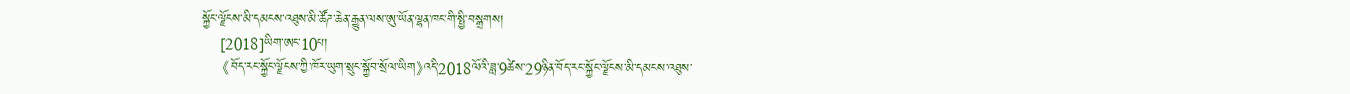སྐྱོང་ལྗོངས་མི་དམངས་འཐུས་མི་ཚོཌ་ཆེན་རྒྱུན་ལས་ཨུ་ཡོན་ལྷན་ཁང་གི་སྤྱི་བསྒྲགས།
    [2018]ཡིག་ཨང་10པ།
    《བོད་རང་སྐྱོང་ལྗོངས་ཀྱི་ཁོར་ཡུག་སྲུང་སྐྱོབ་སྲོལ་ཡིག》འདི་2018ལོའི་ཟླ་9ཚེས་29ཉིན་བོད་རང་སྐྱོང་ལྗོངས་མི་དམངས་འཐུས་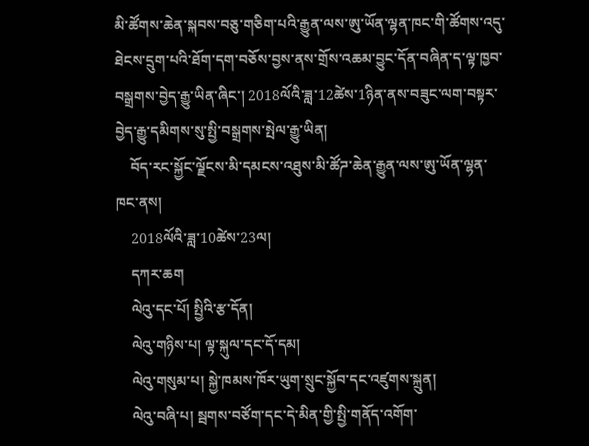མི་ཚོགས་ཆེན་སྐབས་བཅུ་གཅིག་པའི་རྒྱུན་ལས་ཨུ་ཡོན་ལྷན་ཁང་གི་ཚོགས་འདུ་ཐེངས་དྲུག་པའི་ཐོག་དག་བཅོས་བྱས་ནས་གྲོས་འཆམ་བྱུང་དོན་བཞིན་ད་ལྟ་ཁྱབ་བསྒྲགས་བྱེད་རྒྱུ་ཡིན་ཞིང་། 2018ལོའི་ཟླ་12ཚེས་1ཉིན་ནས་བཟུང་ལག་བསྟར་བྱེད་རྒྱུ་དམིགས་སུ་སྤྱི་བསྒྲགས་སྤེལ་རྒྱུ་ཡིན།
    བོད་རང་སྐྱོང་ལྗོངས་མི་དམངས་འཐུས་མི་ཚོཌ་ཆེན་རྒྱུན་ལས་ཨུ་ཡོན་ལྷན་ཁང་ནས།
    2018ལོའི་ཟླ་10ཚེས་23ལ།
    དཀར་ཆག
    ལེའུ་དང་པོ། སྤྱིའི་རྩ་དོན།
    ལེའུ་གཉིས་པ། ལྟ་སྐུལ་དང་དོ་དམ།
    ལེའུ་གསུམ་པ། སྐྱེ་ཁམས་ཁོར་ཡུག་སྲུང་སྐྱོབ་དང་འཛུགས་སྐྲུན།
    ལེའུ་བཞི་པ། སྦགས་བཙོག་དང་དེ་མིན་གྱི་སྤྱི་གནོད་འགོག་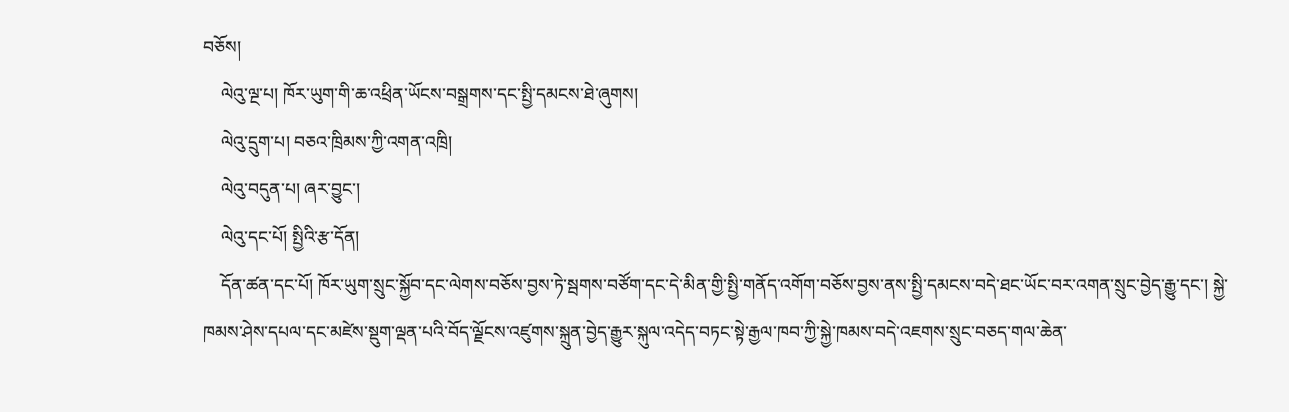བཅོས།
    ལེའུ་ལྔ་པ། ཁོར་ཡུག་གི་ཆ་འཕྲིན་ཡོངས་བསྒྲགས་དང་སྤྱི་དམངས་ཐེ་ཞུགས།
    ལེའུ་དྲུག་པ། བཅའ་ཁྲིམས་ཀྱི་འགན་འཁྲི།
    ལེའུ་བདུན་པ། ཞར་བྱུང་།
    ལེའུ་དང་པོ། སྤྱིའི་རྩ་དོན།
    དོན་ཚན་དང་པོ། ཁོར་ཡུག་སྲུང་སྐྱོབ་དང་ལེགས་བཅོས་བྱས་ཏེ་སྦགས་བཙོག་དང་དེ་མིན་གྱི་སྤྱི་གནོད་འགོག་བཅོས་བྱས་ནས་སྤྱི་དམངས་བདེ་ཐང་ཡོང་བར་འགན་སྲུང་བྱེད་རྒྱུ་དང་། སྐྱེ་ཁམས་ཤེས་དཔལ་དང་མཛེས་སྡུག་ལྡན་པའི་བོད་ལྗོངས་འཛུགས་སྐྲུན་བྱེད་རྒྱུར་སྐུལ་འདེད་བཏང་སྟེ་རྒྱལ་ཁབ་ཀྱི་སྐྱེ་ཁམས་བདེ་འཇགས་སྲུང་བཅད་གལ་ཆེན་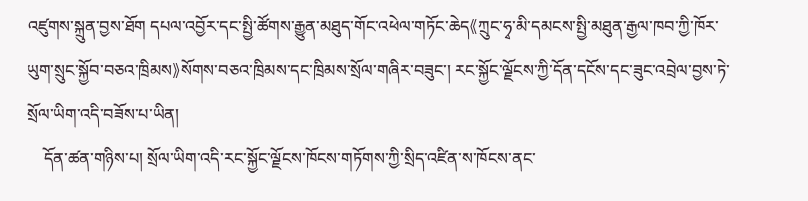འཛུགས་སྐྲུན་བྱས་ཐོག དཔལ་འབྱོར་དང་སྤྱི་ཚོགས་རྒྱུན་མཐུད་གོང་འཕེལ་གཏོང་ཆེད《ཀྲུང་ཧྭ་མི་དམངས་སྤྱི་མཐུན་རྒྱལ་ཁབ་ཀྱི་ཁོར་ཡུག་སྲུང་སྐྱོབ་བཅའ་ཁྲིམས》སོགས་བཅའ་ཁྲིམས་དང་ཁྲིམས་སྲོལ་གཞིར་བཟུང་། རང་སྐྱོང་ལྗོངས་ཀྱི་དོན་དངོས་དང་ཟུང་འབྲེལ་བྱས་ཏེ་སྲོལ་ཡིག་འདི་བཟོས་པ་ཡིན།
    དོན་ཚན་གཉིས་པ། སྲོལ་ཡིག་འདི་རང་སྐྱོང་ལྗོངས་ཁོངས་གཏོགས་ཀྱི་སྲིད་འཛིན་ས་ཁོངས་ནང་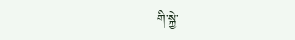གི་སྐྱེ་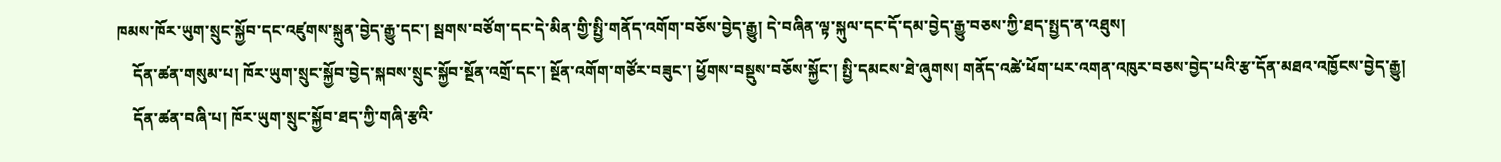ཁམས་ཁོར་ཡུག་སྲུང་སྐྱོབ་དང་འཛུགས་སྐྲུན་བྱེད་རྒྱུ་དང་། སྦགས་བཙོག་དང་དེ་མིན་གྱི་སྤྱི་གནོད་འགོག་བཅོས་བྱེད་རྒྱུ། དེ་བཞིན་ལྟ་སྐུལ་དང་དོ་དམ་བྱེད་རྒྱུ་བཅས་ཀྱི་ཐད་སྤྱད་ན་འཐུས།
    དོན་ཚན་གསུམ་པ། ཁོར་ཡུག་སྲུང་སྐྱོབ་བྱེད་སྐབས་སྲུང་སྐྱོབ་སྔོན་འགྲོ་དང་། སྔོན་འགོག་གཙོར་བཟུང་། ཕྱོགས་བསྡུས་བཅོས་སྐྱོང་། སྤྱི་དམངས་ཐེ་ཞུགས། གནོད་འཚེ་ཕོག་པར་འགན་འཁུར་བཅས་བྱེད་པའི་རྩ་དོན་མཐའ་འཁྱོངས་བྱེད་རྒྱུ།
    དོན་ཚན་བཞི་པ། ཁོར་ཡུག་སྲུང་སྐྱོབ་ཐད་ཀྱི་གཞི་རྩའི་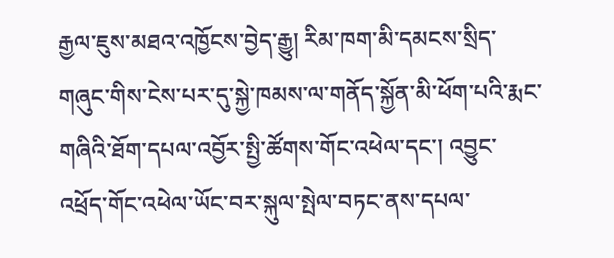རྒྱལ་ཇུས་མཐའ་འཁྱོངས་བྱེད་རྒྱུ། རིམ་ཁག་མི་དམངས་སྲིད་གཞུང་གིས་ངེས་པར་དུ་སྐྱེ་ཁམས་ལ་གནོད་སྐྱོན་མི་ཕོག་པའི་རྨང་གཞིའི་ཐོག་དཔལ་འབྱོར་སྤྱི་ཚོགས་གོང་འཕེལ་དང་། འབྱུང་འཕྲོད་གོང་འཕེལ་ཡོང་བར་སྐུལ་སྤེལ་བཏང་ནས་དཔལ་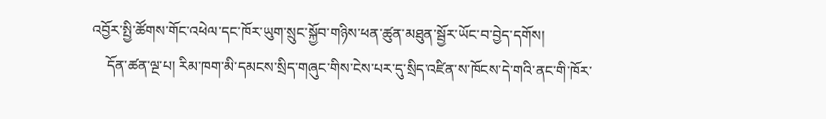འབྱོར་སྤྱི་ཚོགས་གོང་འཕེལ་དང་ཁོར་ཡུག་སྲུང་སྐྱོབ་གཉིས་ཕན་ཚུན་མཐུན་སྦྱོར་ཡོང་བ་བྱེད་དགོས།
    དོན་ཚན་ལྔ་པ། རིམ་ཁག་མི་དམངས་སྲིད་གཞུང་གིས་ངེས་པར་དུ་སྲིད་འཛིན་ས་ཁོངས་དེ་གའི་ནང་གི་ཁོར་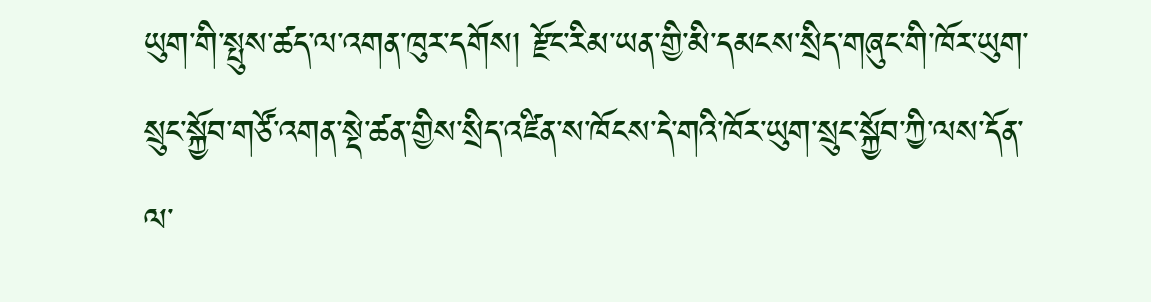ཡུག་གི་སྤུས་ཚད་ལ་འགན་ཁུར་དགོས། རྫོང་རིམ་ཡན་གྱི་མི་དམངས་སྲིད་གཞུང་གི་ཁོར་ཡུག་སྲུང་སྐྱོབ་གཙོ་འགན་སྡེ་ཚན་གྱིས་སྲིད་འཛིན་ས་ཁོངས་དེ་གའི་ཁོར་ཡུག་སྲུང་སྐྱོབ་ཀྱི་ལས་དོན་ལ་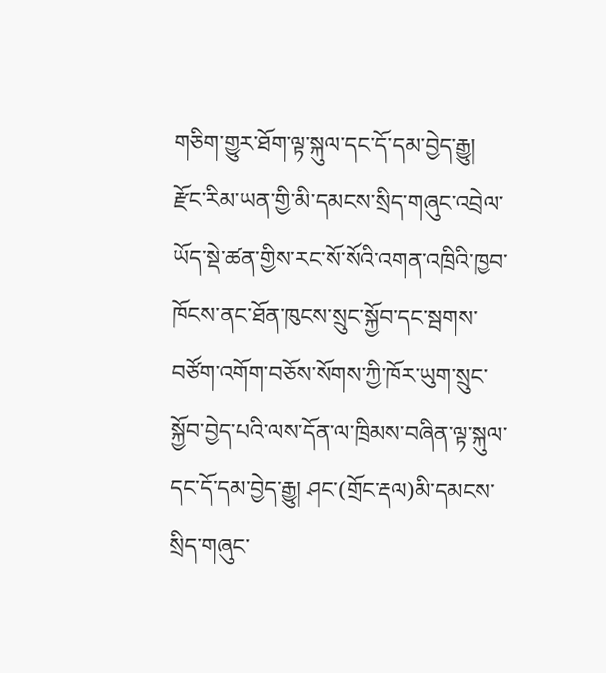གཅིག་གྱུར་ཐོག་ལྟ་སྐུལ་དང་དོ་དམ་བྱེད་རྒྱུ། རྫོང་རིམ་ཡན་གྱི་མི་དམངས་སྲིད་གཞུང་འབྲེལ་ཡོད་སྡེ་ཚན་གྱིས་རང་སོ་སོའི་འགན་འཁྲིའི་ཁྱབ་ཁོངས་ནང་ཐོན་ཁུངས་སྲུང་སྐྱོབ་དང་སྦགས་བཙོག་འགོག་བཅོས་སོགས་ཀྱི་ཁོར་ཡུག་སྲུང་སྐྱོབ་བྱེད་པའི་ལས་དོན་ལ་ཁྲིམས་བཞིན་ལྟ་སྐུལ་དང་དོ་དམ་བྱེད་རྒྱུ། ཤང་(གྲོང་རྡལ)མི་དམངས་སྲིད་གཞུང་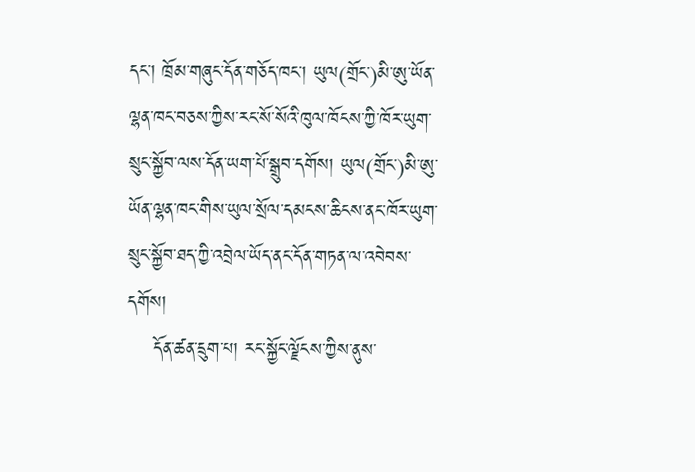དང་། ཁྲོམ་གཞུང་དོན་གཅོད་ཁང་། ཡུལ(གྲོང་)མི་ཨུ་ཡོན་ལྷན་ཁང་བཅས་ཀྱིས་རང་སོ་སོའི་ཁུལ་ཁོངས་ཀྱི་ཁོར་ཡུག་སྲུང་སྐྱོབ་ལས་དོན་ཡག་པོ་སྒྲུབ་དགོས། ཡུལ(གྲོང་)མི་ཨུ་ཡོན་ལྷན་ཁང་གིས་ཡུལ་སྲོལ་དམངས་ཆིངས་ནང་ཁོར་ཡུག་སྲུང་སྐྱོབ་ཐད་ཀྱི་འབྲེལ་ཡོད་ནང་དོན་གཏན་ལ་འབེབས་དགོས།
    དོན་ཚན་དྲུག་པ། རང་སྐྱོང་ལྗོངས་ཀྱིས་ནུས་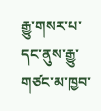རྒྱུ་གསར་པ་དང་ནུས་རྒྱུ་གཙང་མ་ཁྱབ་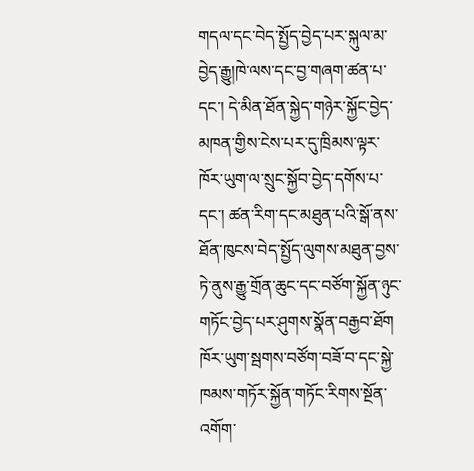གདལ་དང་བེད་སྤྱོད་བྱེད་པར་སྐུལ་མ་བྱེད་རྒྱུ།ཁེ་ལས་དང་བྱ་གཞག་ཚན་པ་དང་། དེ་མིན་ཐོན་སྐྱེད་གཉེར་སྐྱོང་བྱེད་མཁན་གྱིས་ངེས་པར་དུ་ཁྲིམས་ལྟར་ཁོར་ཡུག་ལ་སྲུང་སྐྱོབ་བྱེད་དགོས་པ་དང་། ཚན་རིག་དང་མཐུན་པའི་སྒོ་ནས་ཐོན་ཁུངས་བེད་སྤྱོད་ལུགས་མཐུན་བྱས་ཏེ་ནུས་རྒྱུ་གྲོན་ཆུང་དང་བཙོག་སྐྱོན་ཉུང་གཏོང་བྱེད་པར་ཤུགས་སྣོན་བརྒྱབ་ཐོག ཁོར་ཡུག་སྦགས་བཙོག་བཟོ་བ་དང་སྐྱེ་ཁམས་གཏོར་སྐྱོན་གཏོང་རིགས་སྔོན་འགོག་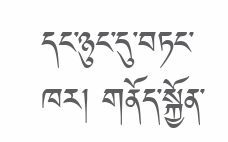དང་ཉུང་དུ་བཏང་ཁར། གནོད་སྐྱོན་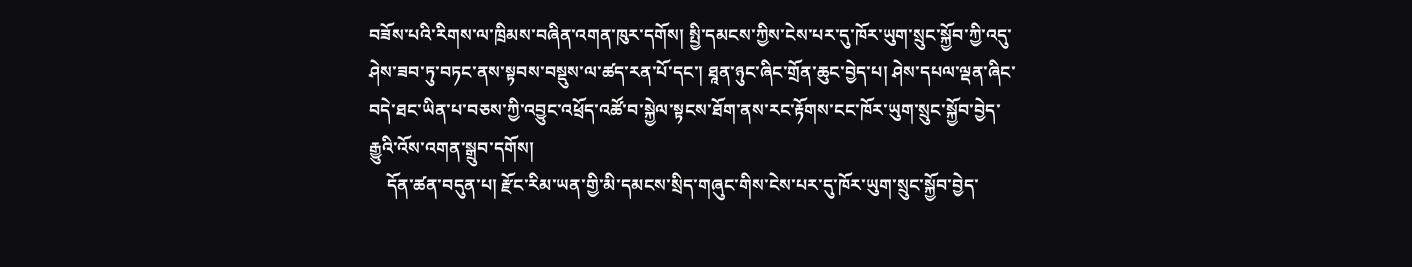བཟོས་པའི་རིགས་ལ་ཁྲིམས་བཞིན་འགན་ཁུར་དགོས། སྤྱི་དམངས་ཀྱིས་ངེས་པར་དུ་ཁོར་ཡུག་སྲུང་སྐྱོབ་ཀྱི་འདུ་ཤེས་ཟབ་ཏུ་བཏང་ནས་སྟབས་བསྡུས་ལ་ཚད་རན་པོ་དང་། ཐཱན་ཉུང་ཞིང་གྲོན་ཆུང་བྱེད་པ། ཤེས་དཔལ་ལྡན་ཞིང་བདེ་ཐང་ཡིན་པ་བཅས་ཀྱི་འབྱུང་འཕྲོད་འཚོ་བ་སྐྱེལ་སྟངས་ཐོག་ནས་རང་རྟོགས་ངང་ཁོར་ཡུག་སྲུང་སྐྱོབ་བྱེད་རྒྱུའི་འོས་འགན་སྒྲུབ་དགོས།
    དོན་ཚན་བདུན་པ། རྫོང་རིམ་ཡན་གྱི་མི་དམངས་སྲིད་གཞུང་གིས་ངེས་པར་དུ་ཁོར་ཡུག་སྲུང་སྐྱོབ་བྱེད་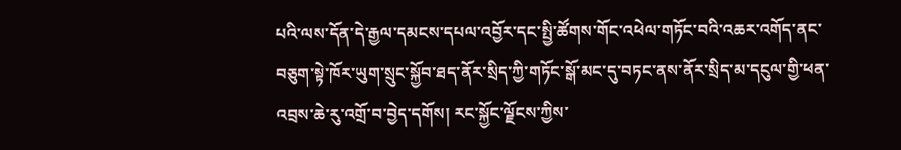པའི་ལས་དོན་དེ་རྒྱལ་དམངས་དཔལ་འབྱོར་དང་སྤྱི་ཚོགས་གོང་འཕེལ་གཏོང་བའི་འཆར་འགོད་ནང་བཅུག་སྟེ་ཁོར་ཡུག་སྲུང་སྐྱོབ་ཐད་ནོར་སྲིད་ཀྱི་གཏོང་སྒོ་མང་དུ་བཏང་ནས་ནོར་སྲིད་མ་དངུལ་གྱི་ཕན་འབྲས་ཆེ་རུ་འགྲོ་བ་བྱེད་དགོས། རང་སྐྱོང་ལྗོངས་ཀྱིས་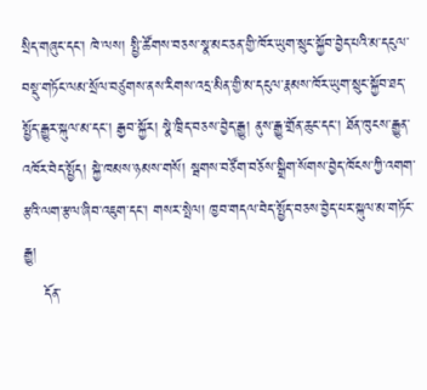སྲིད་གཞུང་དང་། ཁེ་ལས། སྤྱི་ཚོགས་བཅས་སྣ་མང་ཅན་གྱི་ཁོར་ཡུག་སྲུང་སྐྱོབ་བྱེད་པའི་མ་དངུལ་བསྡུ་གཏོང་ལམ་སྲོལ་བཙུགས་ནས་རིགས་འདྲ་མིན་གྱི་མ་དངུལ་རྣམས་ཁོར་ཡུག་སྲུང་སྐྱོབ་ཐད་སྤྱོད་རྒྱུར་སྐུལ་མ་དང་། རྒྱབ་སྐྱོར། སྣེ་ཁྲིད་བཅས་བྱེད་རྒྱུ། ནུས་རྒྱུ་གྲོན་ཆུང་དང་། ཐོན་ཁུངས་རྒྱུན་འཁོར་བེད་སྤྱོད། སྐྱེ་ཁམས་ཉམས་གསོ། སྦགས་བཙོག་བཅོས་སྒྲིག་སོགས་བྱེད་ཁོངས་ཀྱི་འགག་རྩའི་ལག་རྩལ་ཞིབ་འཇུག་དང་། གསར་སྤེལ། ཁྱབ་གདལ་བེད་སྤྱོད་བཅས་བྱེད་པར་སྐུལ་མ་གཏོང་རྒྱུ།
    དོན་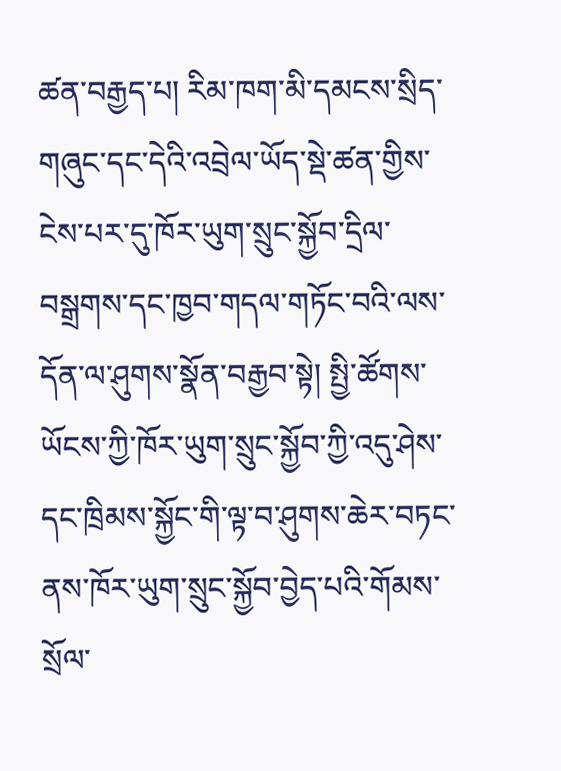ཚན་བརྒྱད་པ། རིམ་ཁག་མི་དམངས་སྲིད་གཞུང་དང་དེའི་འབྲེལ་ཡོད་སྡེ་ཚན་གྱིས་ངེས་པར་དུ་ཁོར་ཡུག་སྲུང་སྐྱོབ་དྲིལ་བསྒྲགས་དང་ཁྱབ་གདལ་གཏོང་བའི་ལས་དོན་ལ་ཤུགས་སྣོན་བརྒྱབ་སྟེ། སྤྱི་ཚོགས་ཡོངས་ཀྱི་ཁོར་ཡུག་སྲུང་སྐྱོབ་ཀྱི་འདུ་ཤེས་དང་ཁྲིམས་སྐྱོང་གི་ལྟ་བ་ཤུགས་ཆེར་བཏང་ནས་ཁོར་ཡུག་སྲུང་སྐྱོབ་བྱེད་པའི་གོམས་སྲོལ་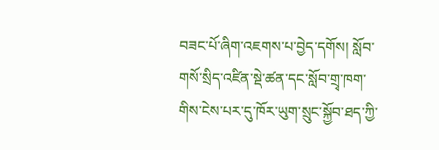བཟང་པོ་ཞིག་འཇགས་པ་བྱེད་དགོས། སློབ་གསོ་སྲིད་འཛིན་སྡེ་ཚན་དང་སློབ་གྲྭ་ཁག་གིས་ངེས་པར་དུ་ཁོར་ཡུག་སྲུང་སྐྱོབ་ཐད་ཀྱི་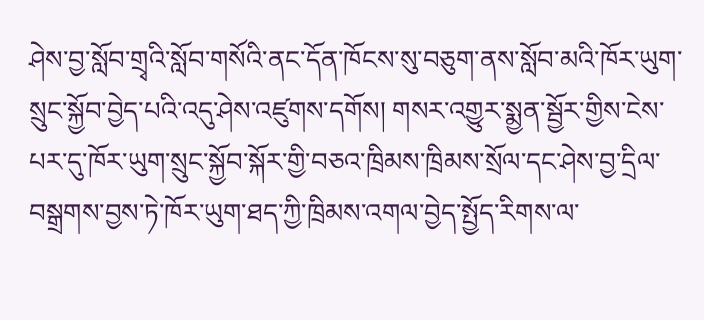ཤེས་བྱ་སློབ་གྲྭའི་སློབ་གསོའི་ནང་དོན་ཁོངས་སུ་བཅུག་ནས་སློབ་མའི་ཁོར་ཡུག་སྲུང་སྐྱོབ་བྱེད་པའི་འདུ་ཤེས་འཛུགས་དགོས། གསར་འགྱུར་སྨྱན་སྦྱོར་གྱིས་ངེས་པར་དུ་ཁོར་ཡུག་སྲུང་སྐྱོབ་སྐོར་གྱི་བཅའ་ཁྲིམས་ཁྲིམས་སྲོལ་དང་ཤེས་བྱ་དྲིལ་བསྒྲགས་བྱས་ཏེ་ཁོར་ཡུག་ཐད་ཀྱི་ཁྲིམས་འགལ་བྱེད་སྤྱོད་རིགས་ལ་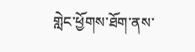གླེང་ཕྱོགས་ཐོག་ནས་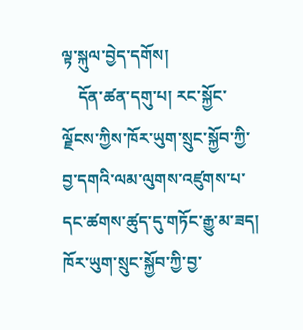ལྟ་སྐུལ་བྱེད་དགོས།
    དོན་ཚན་དགུ་པ། རང་སྐྱོང་ལྗོངས་ཀྱིས་ཁོར་ཡུག་སྲུང་སྐྱོབ་ཀྱི་བྱ་དགའི་ལམ་ལུགས་འཛུགས་པ་དང་ཚགས་ཚུད་དུ་གཏོང་རྒྱུ་མ་ཟད། ཁོར་ཡུག་སྲུང་སྐྱོབ་ཀྱི་བྱ་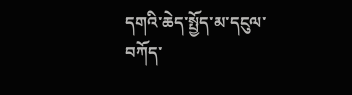དགའི་ཆེད་སྤྱོད་མ་དངུལ་བཀོད་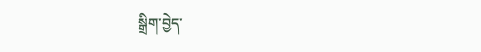སྒྲིག་བྱེད་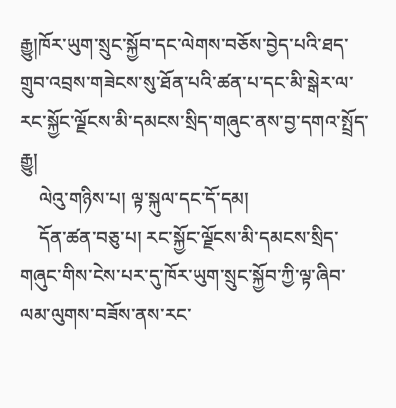རྒྱུ།ཁོར་ཡུག་སྲུང་སྐྱོབ་དང་ལེགས་བཅོས་བྱེད་པའི་ཐད་གྲུབ་འབྲས་གཟེངས་སུ་ཐོན་པའི་ཚན་པ་དང་མི་སྒེར་ལ་རང་སྐྱོང་ལྗོངས་མི་དམངས་སྲིད་གཞུང་ནས་བྱ་དགའ་སྤྲོད་རྒྱུ།
    ལེའུ་གཉིས་པ། ལྟ་སྐུལ་དང་དོ་དམ།
    དོན་ཚན་བཅུ་པ། རང་སྐྱོང་ལྗོངས་མི་དམངས་སྲིད་གཞུང་གིས་ངེས་པར་དུ་ཁོར་ཡུག་སྲུང་སྐྱོབ་ཀྱི་ལྟ་ཞིབ་ལམ་ལུགས་བཟོས་ནས་རང་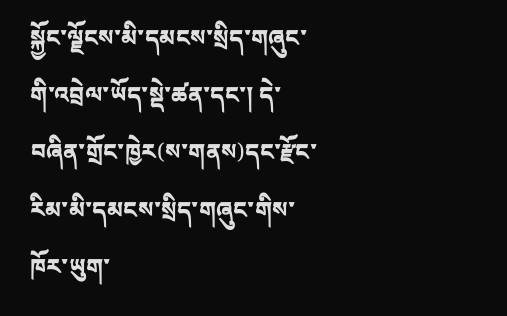སྐྱོང་ལྗོངས་མི་དམངས་སྲིད་གཞུང་གི་འབྲེལ་ཡོད་སྡེ་ཚན་དང་། དེ་བཞིན་གྲོང་ཁྱེར(ས་གནས)དང་རྫོང་རིམ་མི་དམངས་སྲིད་གཞུང་གིས་ཁོར་ཡུག་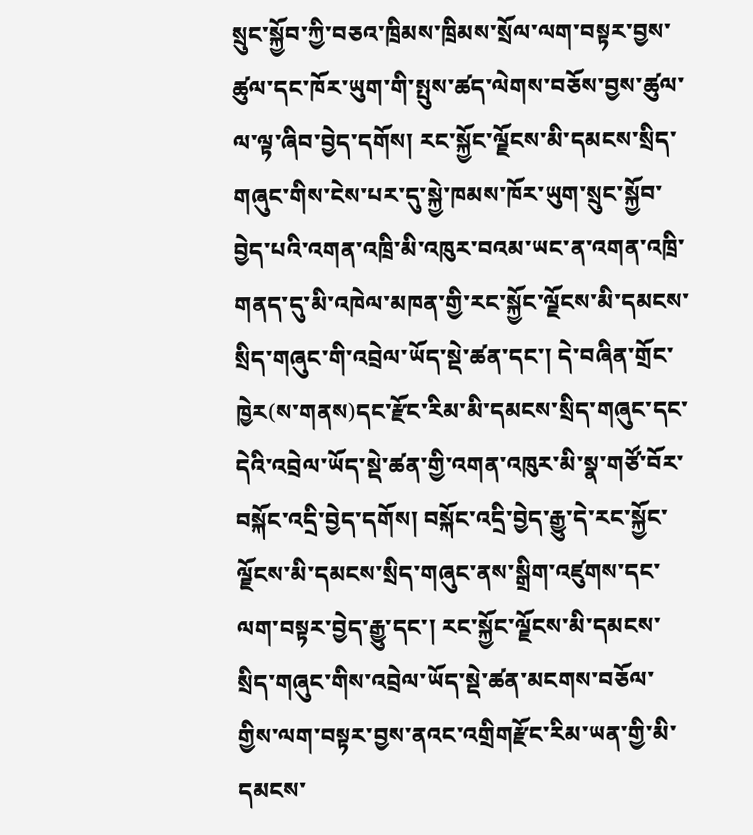སྲུང་སྐྱོབ་ཀྱི་བཅའ་ཁྲིམས་ཁྲིམས་སྲོལ་ལག་བསྟར་བྱས་ཚུལ་དང་ཁོར་ཡུག་གི་སྤུས་ཚད་ལེགས་བཅོས་བྱས་ཚུལ་ལ་ལྟ་ཞིབ་བྱེད་དགོས། རང་སྐྱོང་ལྗོངས་མི་དམངས་སྲིད་གཞུང་གིས་ངེས་པར་དུ་སྐྱེ་ཁམས་ཁོར་ཡུག་སྲུང་སྐྱོབ་བྱེད་པའི་འགན་འཁྲི་མི་འཁུར་བའམ་ཡང་ན་འགན་འཁྲི་གནད་དུ་མི་འཁེལ་མཁན་གྱི་རང་སྐྱོང་ལྗོངས་མི་དམངས་སྲིད་གཞུང་གི་འབྲེལ་ཡོད་སྡེ་ཚན་དང་། དེ་བཞིན་གྲོང་ཁྱེར(ས་གནས)དང་རྫོང་རིམ་མི་དམངས་སྲིད་གཞུང་དང་དེའི་འབྲེལ་ཡོད་སྡེ་ཚན་གྱི་འགན་འཁུར་མི་སྣ་གཙོ་བོར་བསྐོང་འདྲི་བྱེད་དགོས། བསྐོང་འདྲི་བྱེད་རྒྱུ་དེ་རང་སྐྱོང་ལྗོངས་མི་དམངས་སྲིད་གཞུང་ནས་སྒྲིག་འཛུགས་དང་ལག་བསྟར་བྱེད་རྒྱུ་དང་། རང་སྐྱོང་ལྗོངས་མི་དམངས་སྲིད་གཞུང་གིས་འབྲེལ་ཡོད་སྡེ་ཚན་མངགས་བཅོལ་གྱིས་ལག་བསྟར་བྱས་ནའང་འགྲིགརྫོང་རིམ་ཡན་གྱི་མི་དམངས་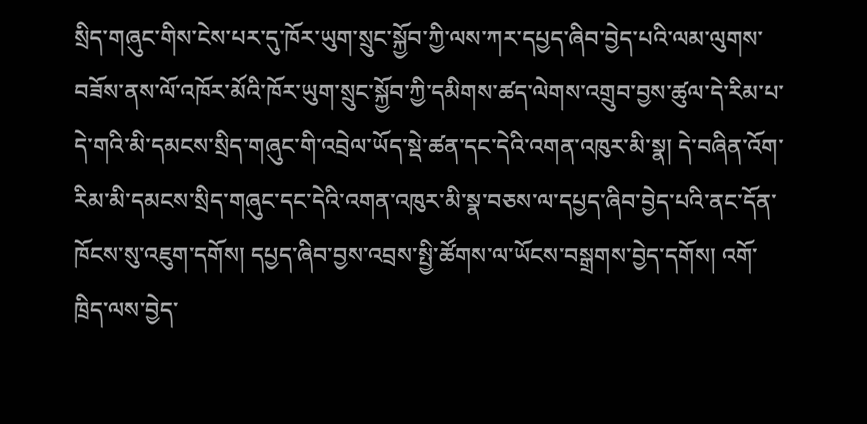སྲིད་གཞུང་གིས་ངེས་པར་དུ་ཁོར་ཡུག་སྲུང་སྐྱོབ་ཀྱི་ལས་ཀར་དཔྱད་ཞིབ་བྱེད་པའི་ལམ་ལུགས་བཟོས་ནས་ལོ་འཁོར་མོའི་ཁོར་ཡུག་སྲུང་སྐྱོབ་ཀྱི་དམིགས་ཚད་ལེགས་འགྲུབ་བྱས་ཚུལ་དེ་རིམ་པ་དེ་གའི་མི་དམངས་སྲིད་གཞུང་གི་འབྲེལ་ཡོད་སྡེ་ཚན་དང་དེའི་འགན་འཁུར་མི་སྣ། དེ་བཞིན་འོག་རིམ་མི་དམངས་སྲིད་གཞུང་དང་དེའི་འགན་འཁུར་མི་སྣ་བཅས་ལ་དཔྱད་ཞིབ་བྱེད་པའི་ནང་དོན་ཁོངས་སུ་འཇུག་དགོས། དཔྱད་ཞིབ་བྱས་འབྲས་སྤྱི་ཚོགས་ལ་ཡོངས་བསྒྲགས་བྱེད་དགོས། འགོ་ཁྲིད་ལས་བྱེད་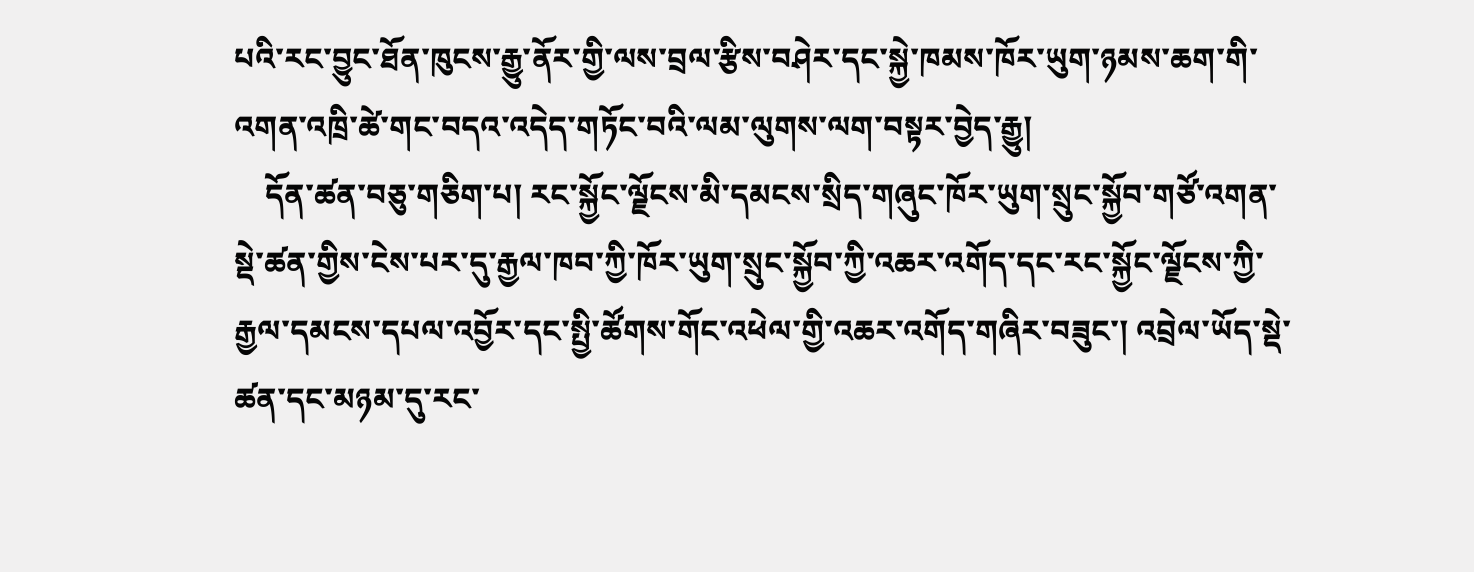པའི་རང་བྱུང་ཐོན་ཁུངས་རྒྱུ་ནོར་གྱི་ལས་བྲལ་རྩིས་བཤེར་དང་སྐྱེ་ཁམས་ཁོར་ཡུག་ཉམས་ཆག་གི་འགན་འཁྲི་ཚེ་གང་བདའ་འདེད་གཏོང་བའི་ལམ་ལུགས་ལག་བསྟར་བྱེད་རྒྱུ།
    དོན་ཚན་བཅུ་གཅིག་པ། རང་སྐྱོང་ལྗོངས་མི་དམངས་སྲིད་གཞུང་ཁོར་ཡུག་སྲུང་སྐྱོབ་གཙོ་འགན་སྡེ་ཚན་གྱིས་ངེས་པར་དུ་རྒྱལ་ཁབ་ཀྱི་ཁོར་ཡུག་སྲུང་སྐྱོབ་ཀྱི་འཆར་འགོད་དང་རང་སྐྱོང་ལྗོངས་ཀྱི་རྒྱལ་དམངས་དཔལ་འབྱོར་དང་སྤྱི་ཚོགས་གོང་འཕེལ་གྱི་འཆར་འགོད་གཞིར་བཟུང་། འབྲེལ་ཡོད་སྡེ་ཚན་དང་མཉམ་དུ་རང་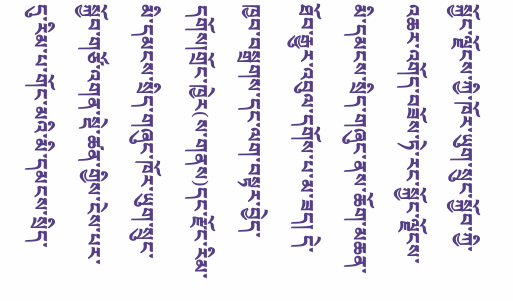སྐྱོང་ལྗོངས་ཀྱི་ཁོར་ཡུག་སྲུང་སྐྱོབ་ཀྱི་འཆར་འགོད་བཟོས་ཏེ་རང་སྐྱོང་ལྗོངས་མི་དམངས་སྲིད་གཞུང་ནས་ཆོག་མཆན་ཐོབ་རྒྱུར་འབུལ་དགོས་པ་མ་ཟད། དེ་ཁྱབ་བསྒྲགས་དང་ལག་བསྟར་བྱེད་དགོས།གྲོང་ཁྱེར(ས་གནས)དང་རྫོང་རིམ་མི་དམངས་སྲིད་གཞུང་ཁོར་ཡུག་སྲུང་སྐྱོབ་གཙོ་འགན་སྡེ་ཚན་གྱིས་ངེས་པར་དུ་རིམ་པ་གོང་མའི་མི་དམངས་སྲིད་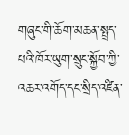གཞུང་གི་ཆོག་མཆན་སྤྲད་པའི་ཁོར་ཡུག་སྲུང་སྐྱོབ་ཀྱི་འཆར་འགོད་དང་སྲིད་འཛིན་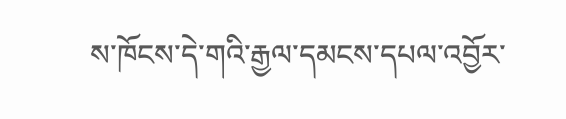ས་ཁོངས་དེ་གའི་རྒྱལ་དམངས་དཔལ་འབྱོར་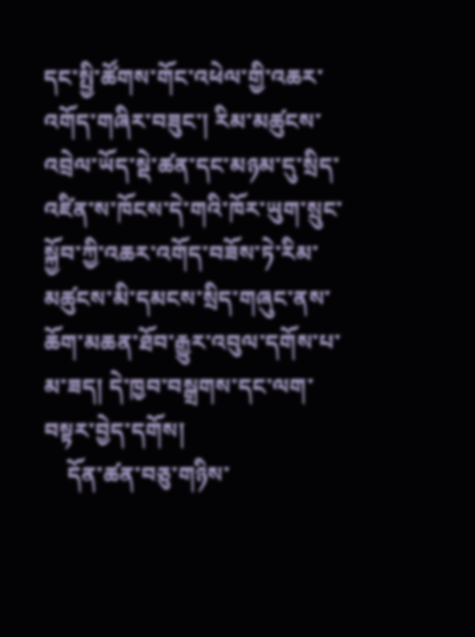དང་སྤྱི་ཚོགས་གོང་འཕེལ་གྱི་འཆར་འགོད་གཞིར་བཟུང་། རིམ་མཚུངས་འབྲེལ་ཡོད་སྡེ་ཚན་དང་མཉམ་དུ་སྲིད་འཛིན་ས་ཁོངས་དེ་གའི་ཁོར་ཡུག་སྲུང་སྐྱོབ་ཀྱི་འཆར་འགོད་བཟོས་ཏེ་རིམ་མཚུངས་མི་དམངས་སྲིད་གཞུང་ནས་ཆོག་མཆན་ཐོབ་རྒྱུར་འབུལ་དགོས་པ་མ་ཟད། དེ་ཁྱབ་བསྒྲགས་དང་ལག་བསྟར་བྱེད་དགོས།
    དོན་ཚན་བཅུ་གཉིས་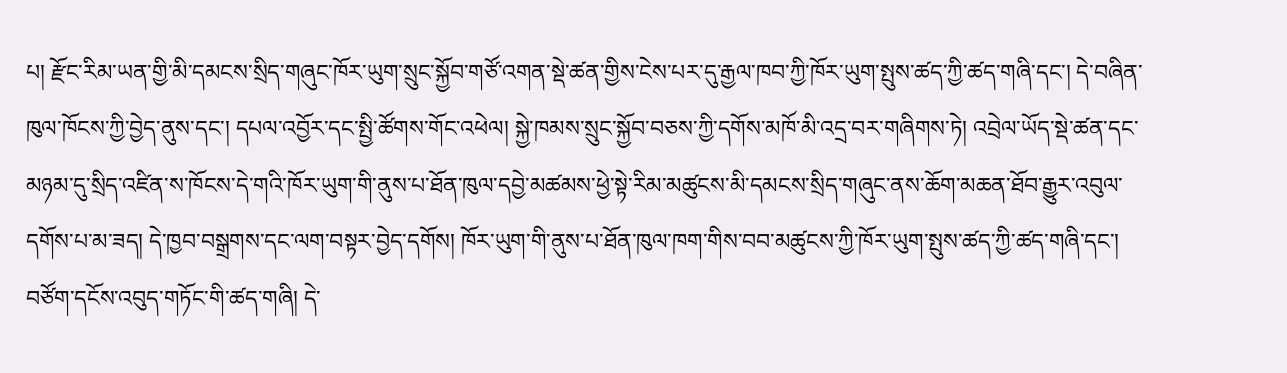པ། རྫོང་རིམ་ཡན་གྱི་མི་དམངས་སྲིད་གཞུང་ཁོར་ཡུག་སྲུང་སྐྱོབ་གཙོ་འགན་སྡེ་ཚན་གྱིས་ངེས་པར་དུ་རྒྱལ་ཁབ་ཀྱི་ཁོར་ཡུག་སྤུས་ཚད་ཀྱི་ཚད་གཞི་དང་། དེ་བཞིན་ཁུལ་ཁོངས་ཀྱི་བྱེད་ནུས་དང་། དཔལ་འབྱོར་དང་སྤྱི་ཚོགས་གོང་འཕེལ། སྐྱེ་ཁམས་སྲུང་སྐྱོབ་བཅས་ཀྱི་དགོས་མཁོ་མི་འདྲ་བར་གཞིགས་ཏེ། འབྲེལ་ཡོད་སྡེ་ཚན་དང་མཉམ་དུ་སྲིད་འཛིན་ས་ཁོངས་དེ་གའི་ཁོར་ཡུག་གི་ནུས་པ་ཐོན་ཁུལ་དབྱེ་མཚམས་ཕྱེ་སྟེ་རིམ་མཚུངས་མི་དམངས་སྲིད་གཞུང་ནས་ཆོག་མཆན་ཐོབ་རྒྱུར་འབུལ་དགོས་པ་མ་ཟད། དེ་ཁྱབ་བསྒྲགས་དང་ལག་བསྟར་བྱེད་དགོས། ཁོར་ཡུག་གི་ནུས་པ་ཐོན་ཁུལ་ཁག་གིས་བབ་མཚུངས་ཀྱི་ཁོར་ཡུག་སྤུས་ཚད་ཀྱི་ཚད་གཞི་དང་། བཙོག་དངོས་འབུད་གཏོང་གི་ཚད་གཞི། དེ་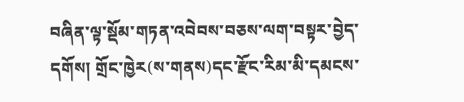བཞིན་ལྟ་སྡོམ་གཏན་འབེབས་བཅས་ལག་བསྟར་བྱེད་དགོས། གྲོང་ཁྱེར(ས་གནས)དང་རྫོང་རིམ་མི་དམངས་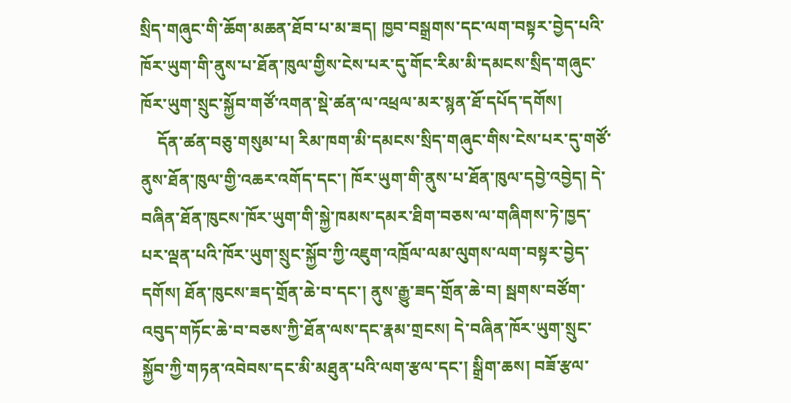སྲིད་གཞུང་གི་ཆོག་མཆན་ཐོབ་པ་མ་ཟད། ཁྱབ་བསྒྲགས་དང་ལག་བསྟར་བྱེད་པའི་ཁོར་ཡུག་གི་ནུས་པ་ཐོན་ཁུལ་གྱིས་ངེས་པར་དུ་གོང་རིམ་མི་དམངས་སྲིད་གཞུང་ཁོར་ཡུག་སྲུང་སྐྱོབ་གཙོ་འགན་སྡེ་ཚན་ལ་འཕྲལ་མར་སྙན་ཐོ་དཔོད་དགོས།
    དོན་ཚན་བཅུ་གསུམ་པ། རིམ་ཁག་མི་དམངས་སྲིད་གཞུང་གིས་ངེས་པར་དུ་གཙོ་ནུས་ཐོན་ཁུལ་གྱི་འཆར་འགོད་དང་། ཁོར་ཡུག་གི་ནུས་པ་ཐོན་ཁུལ་དབྱེ་འབྱེད། དེ་བཞིན་ཐོན་ཁུངས་ཁོར་ཡུག་གི་སྐྱེ་ཁམས་དམར་ཐིག་བཅས་ལ་གཞིགས་ཏེ་ཁྱད་པར་ལྡན་པའི་ཁོར་ཡུག་སྲུང་སྐྱོབ་ཀྱི་འཇུག་འཁྲོལ་ལམ་ལུགས་ལག་བསྟར་བྱེད་དགོས། ཐོན་ཁུངས་ཟད་གྲོན་ཆེ་བ་དང་། ནུས་རྒྱུ་ཟད་གྲོན་ཆེ་བ། སྦགས་བཙོག་འབུད་གཏོང་ཆེ་བ་བཅས་ཀྱི་ཐོན་ལས་དང་རྣམ་གྲངས། དེ་བཞིན་ཁོར་ཡུག་སྲུང་སྐྱོབ་ཀྱི་གཏན་འབེབས་དང་མི་མཐུན་པའི་ལག་རྩལ་དང་། སྒྲིག་ཆས། བཟོ་རྩལ་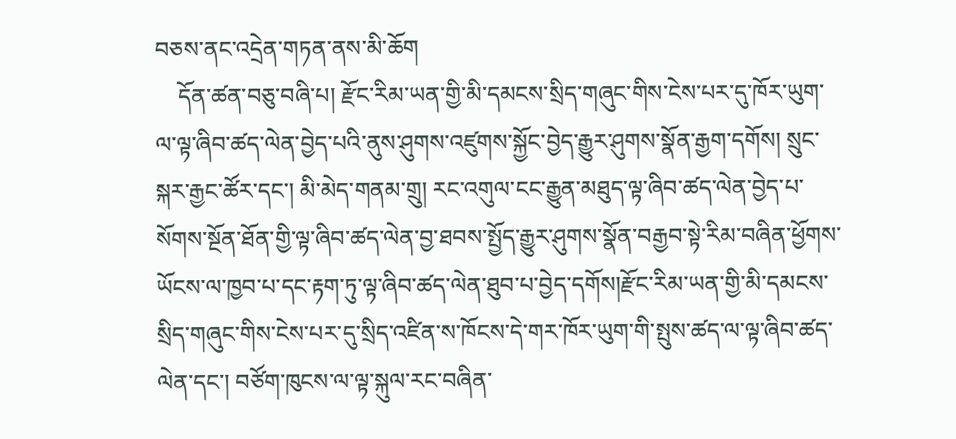བཅས་ནང་འདྲེན་གཏན་ནས་མི་ཆོག
    དོན་ཚན་བཅུ་བཞི་པ། རྫོང་རིམ་ཡན་གྱི་མི་དམངས་སྲིད་གཞུང་གིས་ངེས་པར་དུ་ཁོར་ཡུག་ལ་ལྟ་ཞིབ་ཚད་ལེན་བྱེད་པའི་ནུས་ཤུགས་འཛུགས་སྐྱོང་བྱེད་རྒྱུར་ཤུགས་སྣོན་རྒྱག་དགོས། སྲུང་སྐར་རྒྱང་ཚོར་དང་། མི་མེད་གནམ་གྲུ། རང་འགུལ་ངང་རྒྱུན་མཐུད་ལྟ་ཞིབ་ཚད་ལེན་བྱེད་པ་སོགས་སྔོན་ཐོན་གྱི་ལྟ་ཞིབ་ཚད་ལེན་བྱ་ཐབས་སྤྱོད་རྒྱུར་ཤུགས་སྣོན་བརྒྱབ་སྟེ་རིམ་བཞིན་ཕྱོགས་ཡོངས་ལ་ཁྱབ་པ་དང་རྟག་ཏུ་ལྟ་ཞིབ་ཚད་ལེན་ཐུབ་པ་བྱེད་དགོས།རྫོང་རིམ་ཡན་གྱི་མི་དམངས་སྲིད་གཞུང་གིས་ངེས་པར་དུ་སྲིད་འཛིན་ས་ཁོངས་དེ་གར་ཁོར་ཡུག་གི་སྤུས་ཚད་ལ་ལྟ་ཞིབ་ཚད་ལེན་དང་། བཙོག་ཁུངས་ལ་ལྟ་སྐུལ་རང་བཞིན་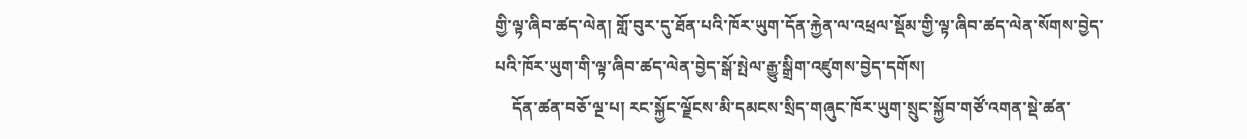གྱི་ལྟ་ཞིབ་ཚད་ལེན། གློ་བུར་དུ་ཐོན་པའི་ཁོར་ཡུག་དོན་རྐྱེན་ལ་འཕྲལ་སྡོམ་གྱི་ལྟ་ཞིབ་ཚད་ལེན་སོགས་བྱེད་པའི་ཁོར་ཡུག་གི་ལྟ་ཞིབ་ཚད་ལེན་བྱེད་སྒོ་སྤེལ་རྒྱུ་སྒྲིག་འཛུགས་བྱེད་དགོས།
    དོན་ཚན་བཅོ་ལྔ་པ། རང་སྐྱོང་ལྗོངས་མི་དམངས་སྲིད་གཞུང་ཁོར་ཡུག་སྲུང་སྐྱོབ་གཙོ་འགན་སྡེ་ཚན་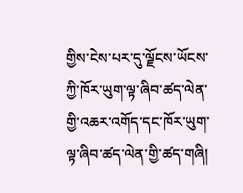གྱིས་ངེས་པར་དུ་ལྗོངས་ཡོངས་ཀྱི་ཁོར་ཡུག་ལྟ་ཞིབ་ཚད་ལེན་གྱི་འཆར་འགོད་དང་ཁོར་ཡུག་ལྟ་ཞིབ་ཚད་ལེན་གྱི་ཚད་གཞི།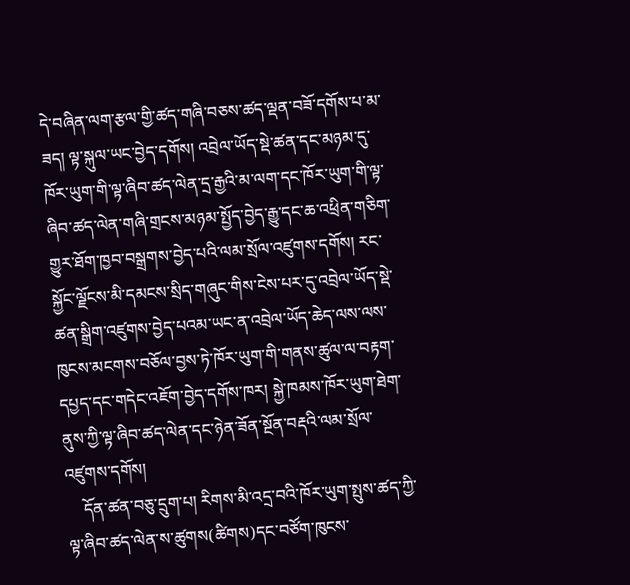དེ་བཞིན་ལག་རྩལ་གྱི་ཚད་གཞི་བཅས་ཚད་ལྡན་བཟོ་དགོས་པ་མ་ཟད། ལྟ་སྐུལ་ཡང་བྱེད་དགོས། འབྲེལ་ཡོད་སྡེ་ཚན་དང་མཉམ་དུ་ཁོར་ཡུག་གི་ལྟ་ཞིབ་ཚད་ལེན་དྲ་རྒྱའི་མ་ལག་དང་ཁོར་ཡུག་གི་ལྟ་ཞིབ་ཚད་ལེན་གཞི་གྲངས་མཉམ་སྤྱོད་བྱེད་རྒྱུ་དང་ཆ་འཕྲིན་གཅིག་གྱུར་ཐོག་ཁྱབ་བསྒྲགས་བྱེད་པའི་ལམ་སྲོལ་འཛུགས་དགོས། རང་སྐྱོང་ལྗོངས་མི་དམངས་སྲིད་གཞུང་གིས་ངེས་པར་དུ་འབྲེལ་ཡོད་སྡེ་ཚན་སྒྲིག་འཛུགས་བྱེད་པའམ་ཡང་ན་འབྲེལ་ཡོད་ཆེད་ལས་ལས་ཁུངས་མངགས་བཅོལ་བྱས་ཏེ་ཁོར་ཡུག་གི་གནས་ཚུལ་ལ་བརྟག་དཔྱད་དང་གདེང་འཇོག་བྱེད་དགོས་ཁར། སྐྱེ་ཁམས་ཁོར་ཡུག་ཐེག་ནུས་ཀྱི་ལྟ་ཞིབ་ཚད་ལེན་དང་ཉེན་ཟོན་སྔོན་བརྡའི་ལམ་སྲོལ་འཛུགས་དགོས།
    དོན་ཚན་བཅུ་དྲུག་པ། རིགས་མི་འདྲ་བའི་ཁོར་ཡུག་སྤུས་ཚད་ཀྱི་ལྟ་ཞིབ་ཚད་ལེན་ས་ཚུགས(ཚིགས)དང་བཙོག་ཁུངས་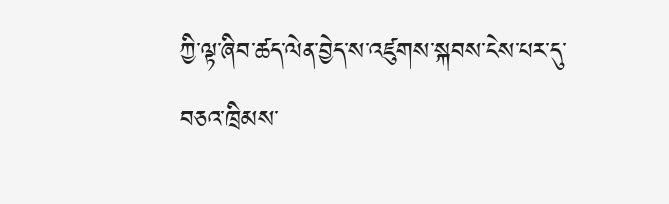ཀྱི་ལྟ་ཞིབ་ཚད་ལེན་བྱེད་ས་འཛུགས་སྐབས་ངེས་པར་དུ་བཅའ་ཁྲིམས་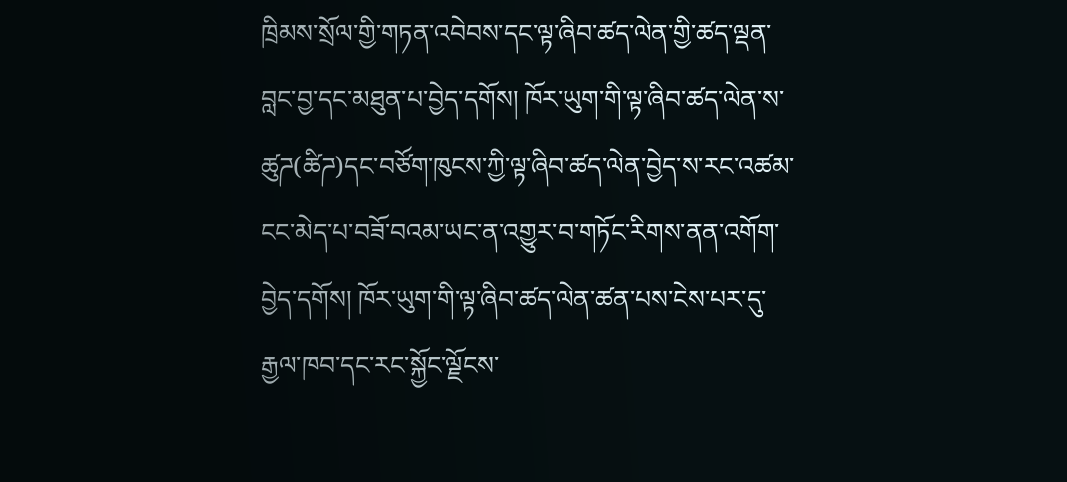ཁྲིམས་སྲོལ་གྱི་གཏན་འབེབས་དང་ལྟ་ཞིབ་ཚད་ལེན་གྱི་ཚད་ལྡན་བླང་བྱ་དང་མཐུན་པ་བྱེད་དགོས། ཁོར་ཡུག་གི་ལྟ་ཞིབ་ཚད་ལེན་ས་ཚུཌ(ཚིཌ)དང་བཙོག་ཁུངས་ཀྱི་ལྟ་ཞིབ་ཚད་ལེན་བྱེད་ས་རང་འཚམ་ངང་མེད་པ་བཟོ་བའམ་ཡང་ན་འགྱུར་བ་གཏོང་རིགས་ནན་འགོག་བྱེད་དགོས། ཁོར་ཡུག་གི་ལྟ་ཞིབ་ཚད་ལེན་ཚན་པས་ངེས་པར་དུ་རྒྱལ་ཁབ་དང་རང་སྐྱོང་ལྗོངས་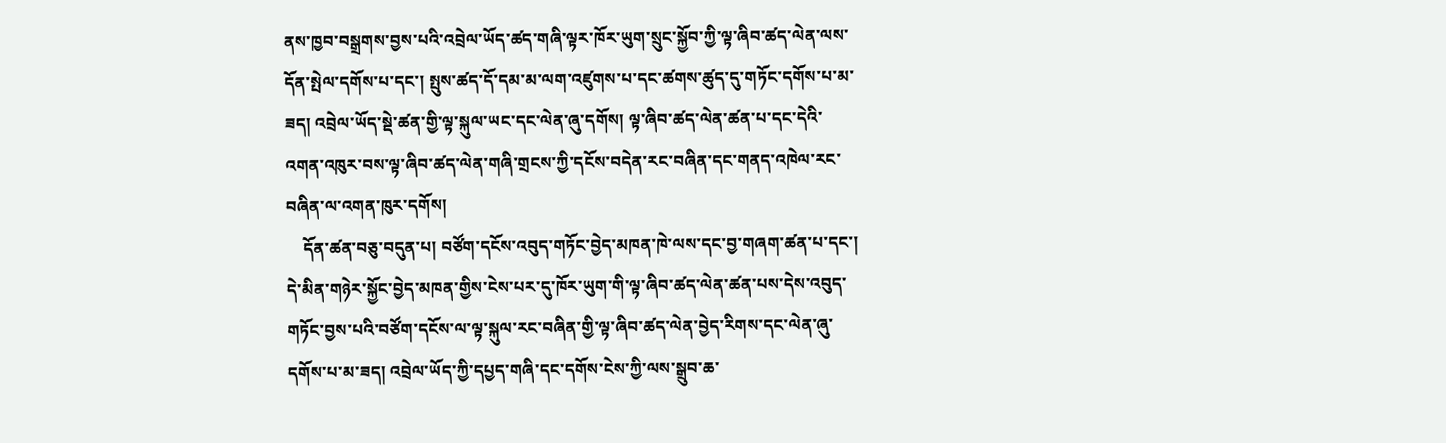ནས་ཁྱབ་བསྒྲགས་བྱས་པའི་འབྲེལ་ཡོད་ཚད་གཞི་ལྟར་ཁོར་ཡུག་སྲུང་སྐྱོབ་ཀྱི་ལྟ་ཞིབ་ཚད་ལེན་ལས་དོན་སྤེལ་དགོས་པ་དང་། སྤུས་ཚད་དོ་དམ་མ་ལག་འཛུགས་པ་དང་ཚགས་ཚུད་དུ་གཏོང་དགོས་པ་མ་ཟད། འབྲེལ་ཡོད་སྡེ་ཚན་གྱི་ལྟ་སྐུལ་ཡང་དང་ལེན་ཞུ་དགོས། ལྟ་ཞིབ་ཚད་ལེན་ཚན་པ་དང་དེའི་འགན་འཁུར་བས་ལྟ་ཞིབ་ཚད་ལེན་གཞི་གྲངས་ཀྱི་དངོས་བདེན་རང་བཞིན་དང་གནད་འཁེལ་རང་བཞིན་ལ་འགན་ཁུར་དགོས།
    དོན་ཚན་བཅུ་བདུན་པ། བཙོག་དངོས་འབུད་གཏོང་བྱེད་མཁན་ཁེ་ལས་དང་བྱ་གཞག་ཚན་པ་དང་། དེ་མིན་གཉེར་སྐྱོང་བྱེད་མཁན་གྱིས་ངེས་པར་དུ་ཁོར་ཡུག་གི་ལྟ་ཞིབ་ཚད་ལེན་ཚན་པས་དེས་འབུད་གཏོང་བྱས་པའི་བཙོག་དངོས་ལ་ལྟ་སྐུལ་རང་བཞིན་གྱི་ལྟ་ཞིབ་ཚད་ལེན་བྱེད་རིགས་དང་ལེན་ཞུ་དགོས་པ་མ་ཟད། འབྲེལ་ཡོད་ཀྱི་དཔྱད་གཞི་དང་དགོས་ངེས་ཀྱི་ལས་སྒྲུབ་ཆ་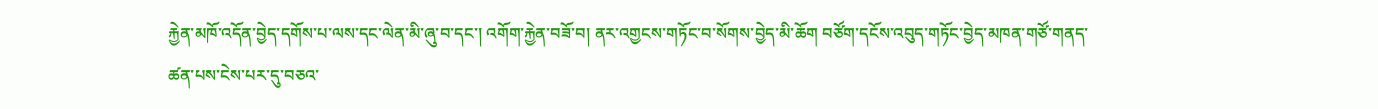རྐྱེན་མཁོ་འདོན་བྱེད་དགོས་པ་ལས་དང་ལེན་མི་ཞུ་བ་དང་། འགོག་རྐྱེན་བཟོ་བ། ནར་འགྱངས་གཏོང་བ་སོགས་བྱེད་མི་ཆོག བཙོག་དངོས་འབུད་གཏོང་བྱེད་མཁན་གཙོ་གནད་ཚན་པས་ངེས་པར་དུ་བཅའ་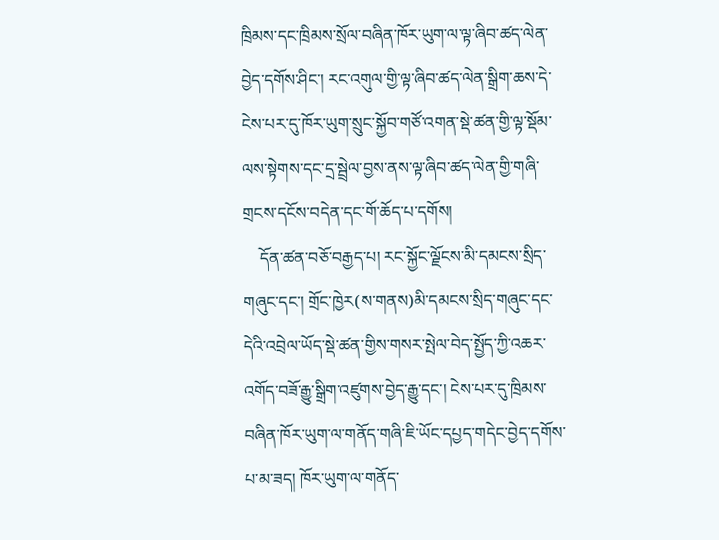ཁྲིམས་དང་ཁྲིམས་སྲོལ་བཞིན་ཁོར་ཡུག་ལ་ལྟ་ཞིབ་ཚད་ལེན་བྱེད་དགོས་ཤིང་། རང་འགུལ་གྱི་ལྟ་ཞིབ་ཚད་ལེན་སྒྲིག་ཆས་དེ་ངེས་པར་དུ་ཁོར་ཡུག་སྲུང་སྐྱོབ་གཙོ་འགན་སྡེ་ཚན་གྱི་ལྟ་སྡོམ་ལས་སྟེགས་དང་དྲ་སྦྲེལ་བྱས་ནས་ལྟ་ཞིབ་ཚད་ལེན་གྱི་གཞི་གྲངས་དངོས་བདེན་དང་གོ་ཆོད་པ་དགོས།
    དོན་ཚན་བཅོ་བརྒྱད་པ། རང་སྐྱོང་ལྗོངས་མི་དམངས་སྲིད་གཞུང་དང་། གྲོང་ཁྱེར(ས་གནས)མི་དམངས་སྲིད་གཞུང་དང་དེའི་འབྲེལ་ཡོད་སྡེ་ཚན་གྱིས་གསར་སྤེལ་བེད་སྤྱོད་ཀྱི་འཆར་འགོད་བཟོ་རྒྱུ་སྒྲིག་འཛུགས་བྱེད་རྒྱུ་དང་། ངེས་པར་དུ་ཁྲིམས་བཞིན་ཁོར་ཡུག་ལ་གནོད་གཞི་ཇི་ཡོང་དཔྱད་གདེང་བྱེད་དགོས་པ་མ་ཟད། ཁོར་ཡུག་ལ་གནོད་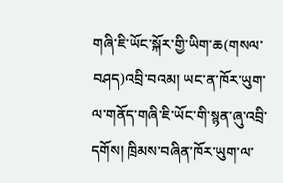གཞི་ཇི་ཡོང་སྐོར་གྱི་ཡིག་ཆ(གསལ་བཤད)འབྲི་བའམ། ཡང་ན་ཁོར་ཡུག་ལ་གནོད་གཞི་ཇི་ཡོང་གི་སྙན་ཞུ་འབྲི་དགོས། ཁྲིམས་བཞིན་ཁོར་ཡུག་ལ་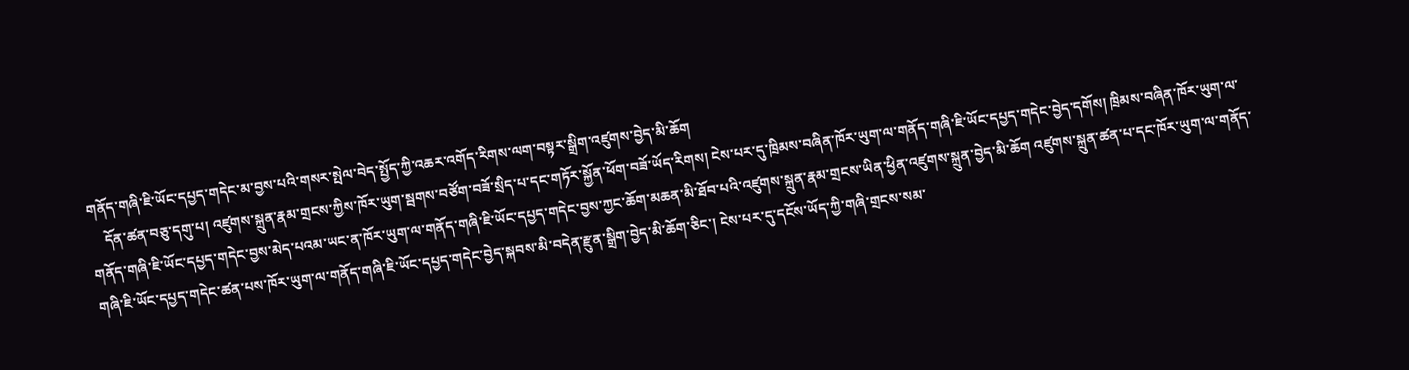གནོད་གཞི་ཇི་ཡོང་དཔྱད་གདེང་མ་བྱས་པའི་གསར་སྤེལ་བེད་སྤྱོད་ཀྱི་འཆར་འགོད་རིགས་ལག་བསྟར་སྒྲིག་འཛུགས་བྱེད་མི་ཆོག
    དོན་ཚན་བཅུ་དགུ་པ། འཛུགས་སྐྲུན་རྣམ་གྲངས་ཀྱིས་ཁོར་ཡུག་སྦགས་བཙོག་བཟོ་སྲིད་པ་དང་གཏོར་སྐྱོན་ཕོག་བཟོ་ཡོད་རིགས། ངེས་པར་དུ་ཁྲིམས་བཞིན་ཁོར་ཡུག་ལ་གནོད་གཞི་ཇི་ཡོང་དཔྱད་གདེང་བྱེད་དགོས། ཁྲིམས་བཞིན་ཁོར་ཡུག་ལ་གནོད་གཞི་ཇི་ཡོང་དཔྱད་གདེང་བྱས་མེད་པའམ་ཡང་ན་ཁོར་ཡུག་ལ་གནོད་གཞི་ཇི་ཡོང་དཔྱད་གདེང་བྱས་ཀྱང་ཆོག་མཆན་མི་ཐོབ་པའི་འཛུགས་སྐྲུན་རྣམ་གྲངས་ཡིན་ཕྱིན་འཛུགས་སྐྲུན་བྱེད་མི་ཆོག འཛུགས་སྐྲུན་ཚན་པ་དང་ཁོར་ཡུག་ལ་གནོད་གཞི་ཇི་ཡོང་དཔྱད་གདེང་ཚན་པས་ཁོར་ཡུག་ལ་གནོད་གཞི་ཇི་ཡོང་དཔྱད་གདེང་བྱེད་སྐབས་མི་བདེན་རྫུན་སྒྲིག་བྱེད་མི་ཆོག་ཅིང་། ངེས་པར་དུ་དངོས་ཡོད་ཀྱི་གཞི་གྲངས་སམ་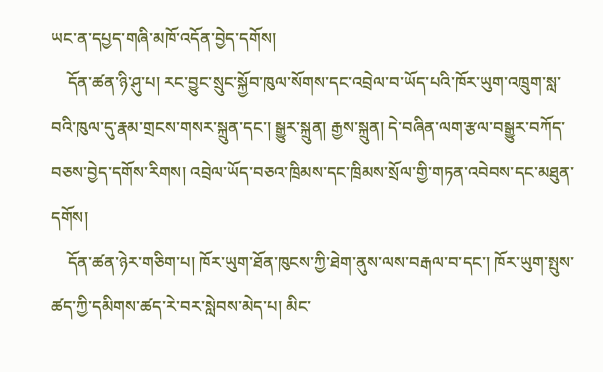ཡང་ན་དཔྱད་གཞི་མཁོ་འདོན་བྱེད་དགོས།
    དོན་ཚན་ཉི་ཤུ་པ། རང་བྱུང་སྲུང་སྐྱོབ་ཁུལ་སོགས་དང་འབྲེལ་བ་ཡོད་པའི་ཁོར་ཡུག་འཁྲུག་སླ་བའི་ཁུལ་དུ་རྣམ་གྲངས་གསར་སྐྲུན་དང་། སྒྱུར་སྐྲུན། རྒྱས་སྐྲུན། དེ་བཞིན་ལག་རྩལ་བསྒྱུར་བཀོད་བཅས་བྱེད་དགོས་རིགས། འབྲེལ་ཡོད་བཅའ་ཁྲིམས་དང་ཁྲིམས་སྲོལ་གྱི་གཏན་འབེབས་དང་མཐུན་དགོས།
    དོན་ཚན་ཉེར་གཅིག་པ། ཁོར་ཡུག་ཐོན་ཁུངས་ཀྱི་ཐེག་ནུས་ལས་བརྒལ་བ་དང་། ཁོར་ཡུག་སྤུས་ཚད་ཀྱི་དམིགས་ཚད་རེ་བར་སླེབས་མེད་པ། མིང་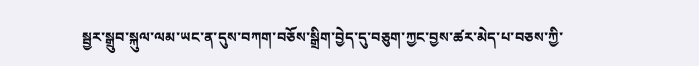སྦྱར་སྒྲུབ་སྐུལ་ལམ་ཡང་ན་དུས་བཀག་བཅོས་སྒྲིག་བྱེད་དུ་བཅུག་ཀྱང་བྱས་ཚར་མེད་པ་བཅས་ཀྱི་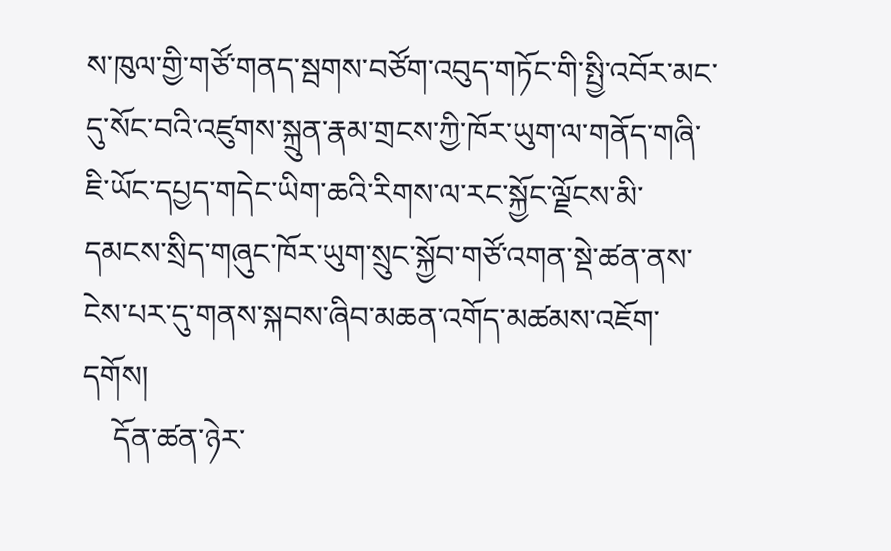ས་ཁུལ་གྱི་གཙོ་གནད་སྦགས་བཙོག་འབུད་གཏོང་གི་སྤྱི་འབོར་མང་དུ་སོང་བའི་འཛུགས་སྐྲུན་རྣམ་གྲངས་ཀྱི་ཁོར་ཡུག་ལ་གནོད་གཞི་ཇི་ཡོང་དཔྱད་གདེང་ཡིག་ཆའི་རིགས་ལ་རང་སྐྱོང་ལྗོངས་མི་དམངས་སྲིད་གཞུང་ཁོར་ཡུག་སྲུང་སྐྱོབ་གཙོ་འགན་སྡེ་ཚན་ནས་ངེས་པར་དུ་གནས་སྐབས་ཞིབ་མཆན་འགོད་མཚམས་འཇོག་དགོས།
    དོན་ཚན་ཉེར་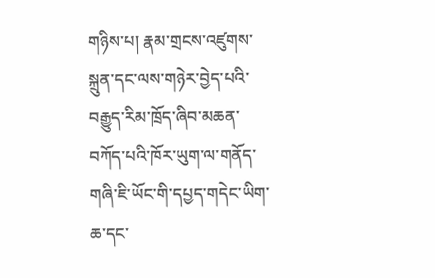གཉིས་པ། རྣམ་གྲངས་འཛུགས་སྐྲུན་དང་ལས་གཉེར་བྱེད་པའི་བརྒྱུད་རིམ་ཁྲོད་ཞིབ་མཆན་བཀོད་པའི་ཁོར་ཡུག་ལ་གནོད་གཞི་ཇི་ཡོང་གི་དཔྱད་གདེང་ཡིག་ཆ་དང་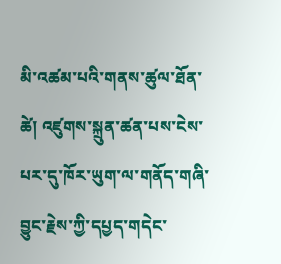མི་འཚམ་པའི་གནས་ཚུལ་ཐོན་ཚེ། འཛུགས་སྐྲུན་ཚན་པས་ངེས་པར་དུ་ཁོར་ཡུག་ལ་གནོད་གཞི་བྱུང་རྗེས་ཀྱི་དཔྱད་གདེང་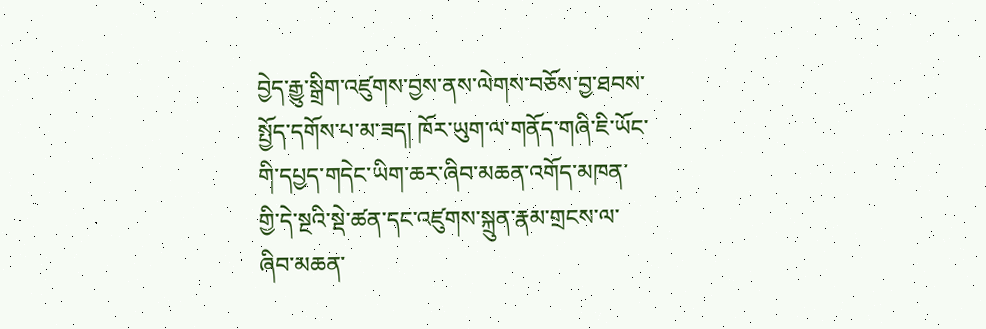བྱེད་རྒྱུ་སྒྲིག་འཛུགས་བྱས་ནས་ལེགས་བཅོས་བྱ་ཐབས་སྤྱོད་དགོས་པ་མ་ཟད། ཁོར་ཡུག་ལ་གནོད་གཞི་ཇི་ཡོང་གི་དཔྱད་གདེང་ཡིག་ཆར་ཞིབ་མཆན་འགོད་མཁན་གྱི་དེ་སྔའི་སྡེ་ཚན་དང་འཛུགས་སྐྲུན་རྣམ་གྲངས་ལ་ཞིབ་མཆན་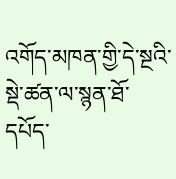འགོད་མཁན་གྱི་དེ་སྔའི་སྡེ་ཚན་ལ་སྙན་ཐོ་དཔོད་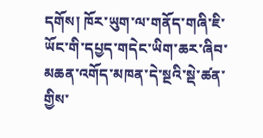དགོས། ཁོར་ཡུག་ལ་གནོད་གཞི་ཇི་ཡོང་གི་དཔྱད་གདེང་ཡིག་ཆར་ཞིབ་མཆན་འགོད་མཁན་དེ་སྔའི་སྡེ་ཚན་གྱིས་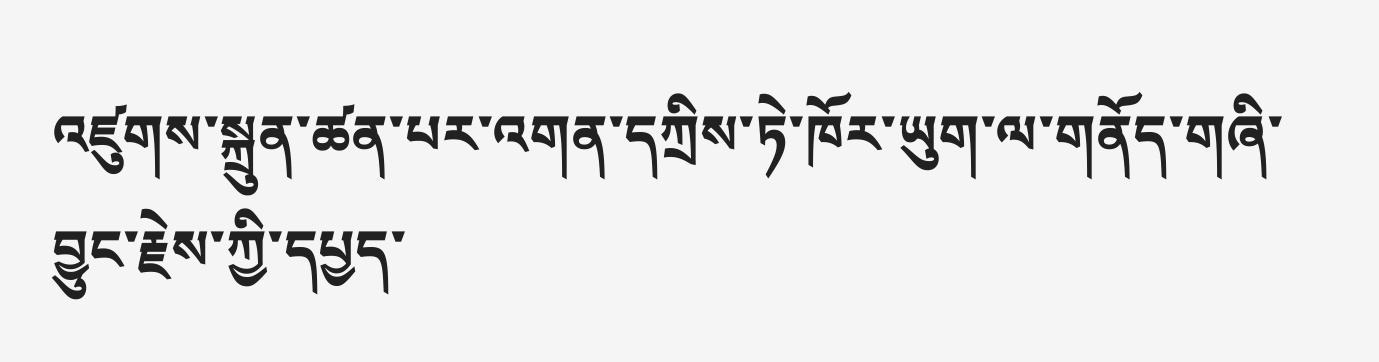འཛུགས་སྐྲུན་ཚན་པར་འགན་དཀྲིས་ཏེ་ཁོར་ཡུག་ལ་གནོད་གཞི་བྱུང་རྗེས་ཀྱི་དཔྱད་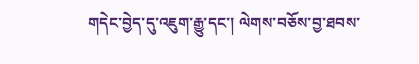གདེང་བྱེད་དུ་འཇུག་རྒྱུ་དང་། ལེགས་བཅོས་བྱ་ཐབས་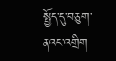སྤྱོད་དུ་བཅུག་ནའང་འགྲིག